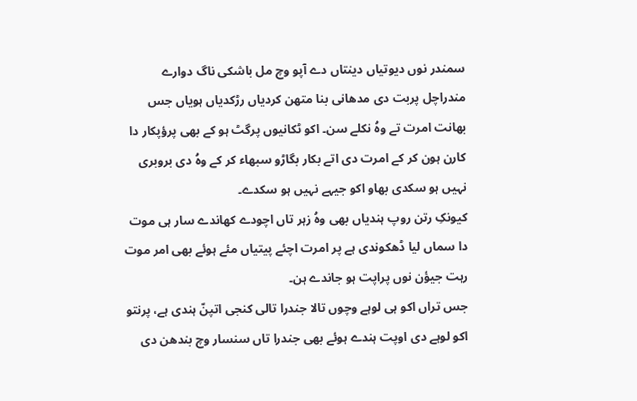سمندر نوں دیوتیاں دینتاں دے آپو وچ مل باشکی ناگ دوارے مندراچل پربت دی مدھانی بنا متھن کردیاں رڑکدیاں ہویاں جس بھانت امرت تے وہُ نکلے سن۔ اکو ٹکانیوں پرگٹ ہو کے بھی پرؤپکار دا کارن ہون کر کے امرت دی اتے بکار بگاڑو سبھاء کر کے وہُ دی بروبری نہیں ہو سکدی بھاو اکو جیہے نہیں ہو سکدے۔
کیونکِ رتن روپ ہندیاں بھی وہُ زہر تاں اچودے کھاندے سار ہی موت دا سماں لیا ڈھکوندی ہے پر امرت اچئے پیتیاں مئے ہوئے بھی امر موت رہت جیؤن نوں پراپت ہو جاندے ہن۔
جس تراں اکو ہی لوہے وچوں تالا جندرا تالی کنجی اتپنّ ہندی ہے، پرنتو اکو لوہے دی اوپت ہندے ہوئے بھی جندرا تاں سنسار وچ بندھن دی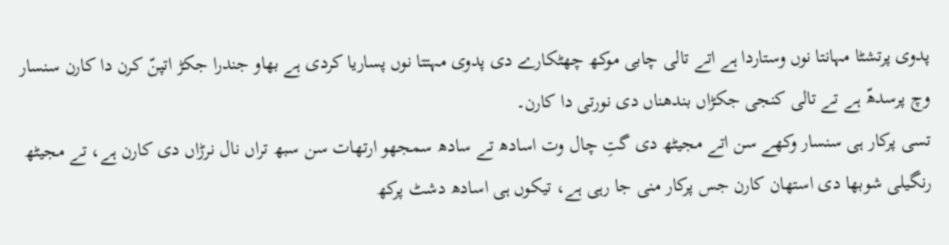پدوی پرتشٹا مہانتا نوں وستاردا ہے اتے تالی چابی موکھ چھٹکارے دی پدوی مہتتا نوں پساریا کردی ہے بھاو جندرا جکڑ اتپنّ کرن دا کارن سنسار وچ پرسدھّ ہے تے تالی کنجی جکڑاں بندھناں دی نورتی دا کارن۔
تسی پرکار ہی سنسار وکھے سن اتے مجیٹھ دی گتِ چال وت اسادھ تے سادھ سمجھو ارتھات سن سبھ تراں نال نرڑاں دی کارن ہے، تے مجیٹھ رنگیلی شوبھا دی استھان کارن جس پرکار منی جا رہی ہے، تیکوں ہی اسادھ دشٹ پرکھ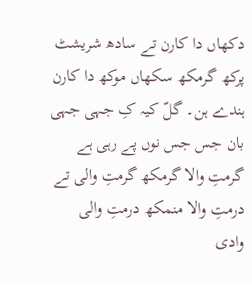دکھاں دا کارن تے سادھ شریشٹ پرکھ گرمکھ سکھاں موکھ دا کارن ہندے ہن۔ گلّ کیہ کِ جہی جہی بان جس جس نوں پے رہی ہے گرمتِ والا گرمکھ گرمتِ والی تے درمتِ والا منمکھ درمتِ والی وادی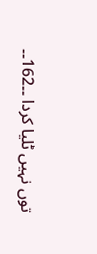توں نہیں ٹلیا کردا ۔۔162۔۔